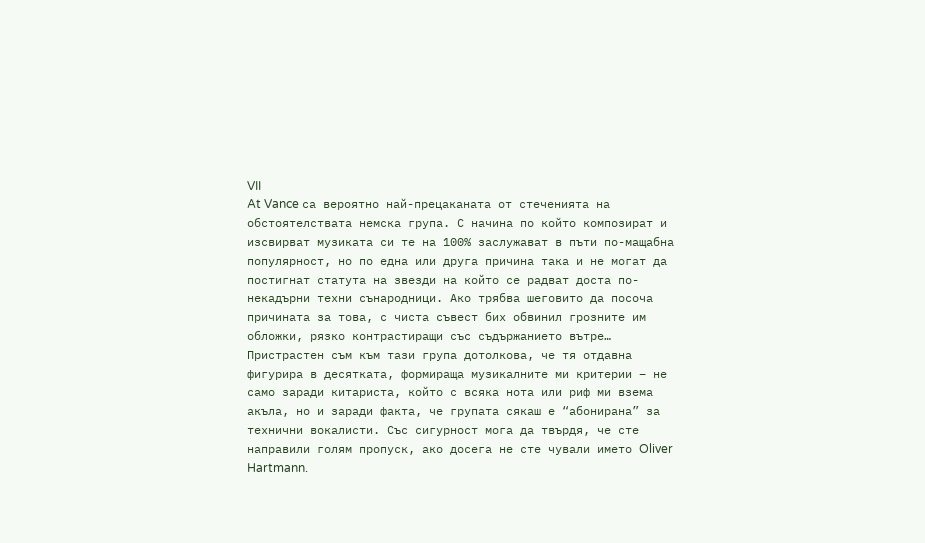VII
At Vance са вероятно най-прецаканата от стеченията на обстоятелствата немска група. С начина по който композират и изсвирват музиката си те на 100% заслужават в пъти по-мащабна популярност, но по една или друга причина така и не могат да постигнат статута на звезди на който се радват доста по-некадърни техни сънародници. Ако трябва шеговито да посоча причината за това, с чиста съвест бих обвинил грозните им обложки, рязко контрастиращи със съдържанието вътре…
Пристрастен съм към тази група дотолкова, че тя отдавна фигурира в десятката, формираща музикалните ми критерии – не само заради китариста, който с всяка нота или риф ми взема акъла, но и заради факта, че групата сякаш е “абонирана” за технични вокалисти. Със сигурност мога да твърдя, че сте направили голям пропуск, ако досега не сте чували името Oliver Hartmann.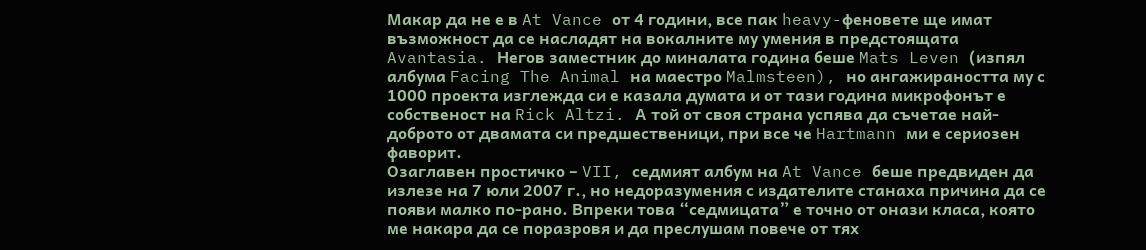Макар да не е в At Vance от 4 години, все пак heavy-феновете ще имат възможност да се насладят на вокалните му умения в предстоящата Avantasia. Негов заместник до миналата година беше Mats Leven (изпял албума Facing The Animal на маестро Malmsteen), но ангажираността му с 1000 проекта изглежда си е казала думата и от тази година микрофонът е собственост на Rick Altzi. А той от своя страна успява да съчетае най-доброто от двамата си предшественици, при все че Hartmann ми е сериозен фаворит.
Озаглавен простичко – VII, седмият албум на At Vance беше предвиден да излезе на 7 юли 2007 г., но недоразумения с издателите станаха причина да се появи малко по-рано. Впреки това “седмицата” е точно от онази класа, която ме накара да се поразровя и да преслушам повече от тях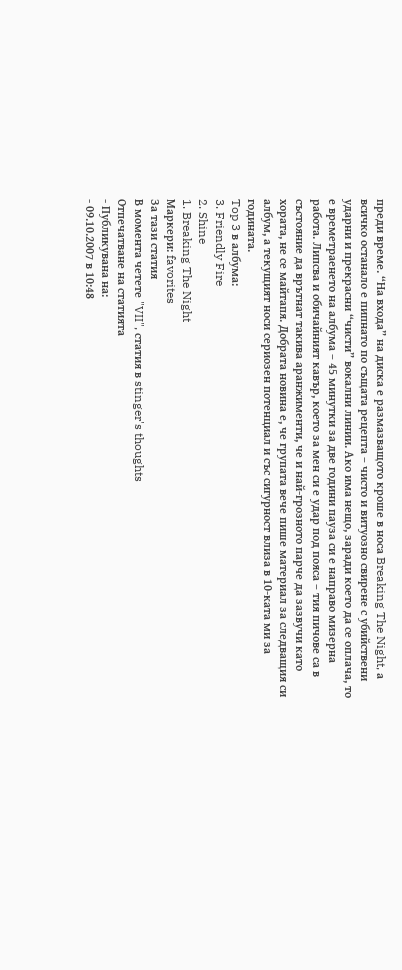преди време. “На входа” на диска е размазващото кроше в носа Breaking The Night, а всичко останало е пипнато по същата рецепта – чистo и витуозно свирене с убийствени ударни и прекрасни “чисти” вокални линии. Ако има нещо, заради което да се оплача, то е времетраенето на албума – 45 минутки за две години пауза си е направо мизерна работа. Липсва и обичайният кавър, което за мен си е удар под пояса – тия пичове са в състояние да врътнат такива аранжименти, че и най-грозното парче да зазвучи като хората, не се майтапя. Добрата новина е, че групата вече пише материал за следващия си албум, а текущият носи сериозен потенциал и със сигурност влиза в 10-ката ми за годината.
Top 3 в албума:
3. Friendly Fire
2. Shine
1. Breaking The Night
Маркери: favorites
За тази статия
В момента четете "VII", статия в stinger's thoughts
Отпечатване на статията
- Публикувана на:
- 09.10.2007 в 10:48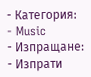- Категория:
- Music
- Изпращане:
- Изпрати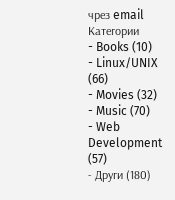чрез email
Категории
- Books (10)
- Linux/UNIX (66)
- Movies (32)
- Music (70)
- Web Development (57)
- Други (180)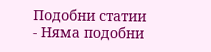Подобни статии
- Няма подобни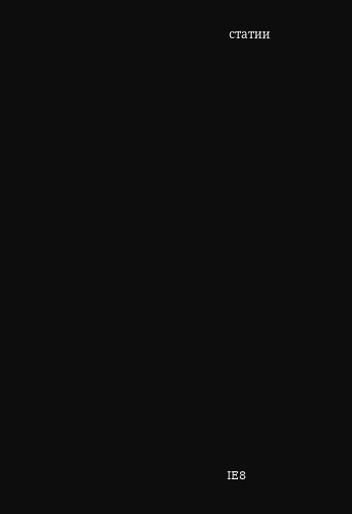статии






















IE8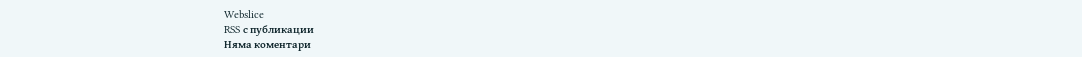Webslice
RSS с публикации
Няма коментари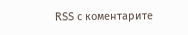RSS с коментaрите